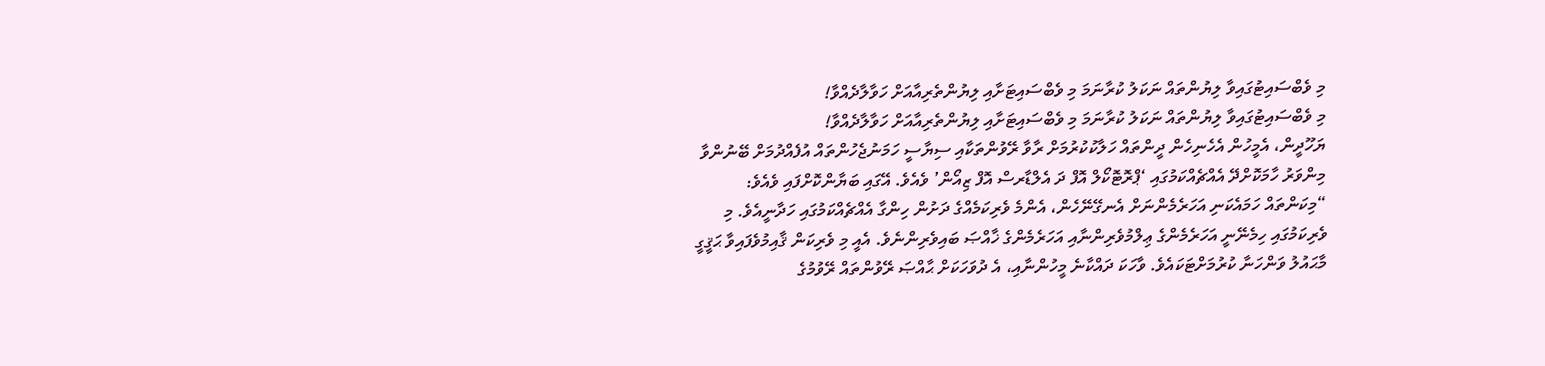މި ވެބްސައިޓުގައިވާ ލިޔުންތައް ނަކަލު ކުރާނަމަ މި ވެބްސައިޓަށާއި ލިޔުންތެރިއާއަށް ހަވާލާދެއްވާ!
މި ވެބްސައިޓުގައިވާ ލިޔުންތައް ނަކަލު ކުރާނަމަ މި ވެބްސައިޓަށާއި ލިޔުންތެރިއާއަށް ހަވާލާދެއްވާ!
ޔަހޫދީން، އެމީހުން އެހެނިހެން ދީންތައް ހަލާކުކުރުމަށް ރާވާ ރޭވުންތަކާއި ސިޔާސީ ހަމަނުޖެހުންތައް އުފެއްދުމަށް ބޭނުންވާ މިންވަރު ހާމަކޮށްދޭ އެއްޗެއްކަމުގައި ‘ޕްރޮޓޮކޯލް އޮފް ދަ އެލްޑާރސް އޮފް ޒިއޯން’ ވެއެވެ. އޭގައި ބަޔާންކޮށްފައި ވެއެވެ:
“މިކަންތައް ހަމައެކަނި އަހަރެމެންނަށް އެނގޭނޭހެން، އެންމެ ވެރިކަމެއްގެ ދަށުން ހިންގާ އެއްޗެއްކަމުގައި ހަދާނީއެވެ. މި ވެރިކަމުގައި ހިމެނޭނީ އަހަރެމެންގެ ޢިލްމުވެރިންނާއި އަހަރެމެންގެ ޚާއްޞަ ބައިވެރިންނެވެ. އެއީ މި ވެރިކަން ޤާއިމުވެފައިވާ ޙަޤީގީ މާޙައުލު ވަންހަނާ ކުރުމަށްޓަކައެވެ. ވާހަކަ ދައްކާނެ މީހުންނާއި، އެ ދުވަހަކަށް ޙާއްޞަ ރޭވުންތައް ރޭވުމުގެ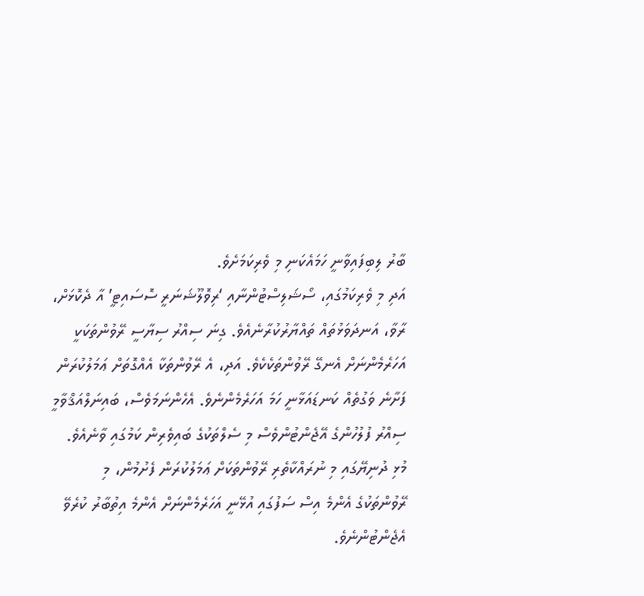ބާރު ލިބިފައިވާނީ ހަމައެކަނި މި ވެރިކަމަށެވެ.
އަދި މި ވެރިކަމުގައި، ސޯޝަލިސްޓުންނާއި ‘ރިވޮލޫޝަނަރީ ސޮސައިޓީ’ އާ ދެކޮޅަށް، ރާވާ، އަނދަވަޅުތައް ތައްޔާރުކުރާނެއެވެ. ގިނަ ސިއްރު ސިޔާސީ ރޭވުންތަކަކީ އަހަރެމެންނަށް އެނގޭ ރޭވުންތަކެކެވެ. އަދި، އެ ރޭވުންތަކާ އެއްގޮތަށް ޢަމަލުކުރަން ފަށާނެ ވަގުތެއް ކަނޑައަޅާނީ ހަމަ އަހަރެމެންނެވެ. އެހެންނަމަވެސް، ބައިނަލްއަޤްވާމީ ސިއްރު ފުލުހުންގެ އޭޖެންޓުންވެސް މި ސެލްތަކުގެ ބައިވެރިން ކަމުގައި ވާނެއެވެ. މުޅި ދުނިޔޭގައި މި ނުރައްކާތެރި ރޭވުންތަކަށް ޢަމަލުކުރަން ފެށުމުން، މި ރޭވުންތަކުގެ އެންމެ އިސް ސަފުގައި އުޅޭނީ އަހަރެމެންނަށް އެންމެ އިތުބާރު ކުރެވޭ އެޖެންޓުންނެވެ.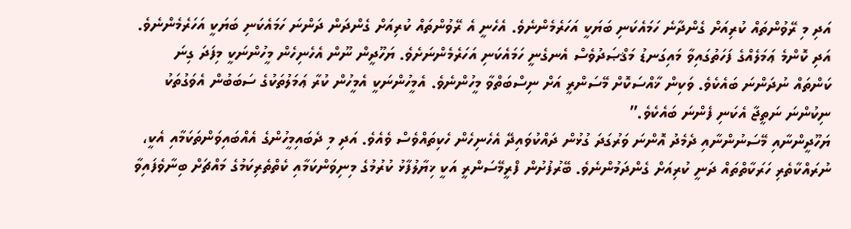އަދި މި ރޭވުންތައް ކުރިއަށް ގެންދާނެ ހަމައެކަނި ބަޔަކީ އަހަރެމެންނެވެ. އެހެނީ އެ ރޭވުންތައް ކުރިއަށް ގެންދަން ދަންނަ ހަމައެކަނި ބަޔަކީ އަހަރެމެންނެވެ. އަދި ކޮންމެ ޢަމަލެއްގެ ފަހަތުގައިވާ މައިގަނޑު މަޤްޞަދުވެސް އެނގެނީ ހަމައެކަނި އަހަރެމެންނަށެވެ. ޔަހޫދީން ނޫން އެހެނިހެން މީހުންނަކީ މިފަދަ ގިނަ ކަންތައް ނުދަންނަ ބައެކެވެ. ވަކިން ޚާއްސަކޮށް މޭސަންރީ އަށް ނިސްބަތްވާ މީހުންނެވެ. އެމީހުންނަކީ އެމީހުން ކުރާ ޢަމަލުތަކުގެ ސަބަބުން އެވަގުތަކު ނިކުންނަ ނަތީޖާ އެކަނި ފެންނަ ބައެކެވެ.”
ޔަހޫދީންނާއި މޭސަނުންނާއި ދެމެދު އޮންނަ ވަރުގަދަ ގުޅުން ދައްކުވައިދޭ އެހެނިހެން ހެކިތައްވެސް ވެއެވެ. އަދި މި ދެބައިމީހުންގެ އެއްބައިވަންތަކަމާއި އެކީ، ނުރައްކާތެރި ހަރަކާތްތައް ދަނީ ކުރިއަށް ގެންދަމުންނެވެ. ބޭރުފުށުން ފްރީމޭސަންރީ އަކީ ޚިޔާލުފާޅު ކުރުމުގެ މިނިވަންކަމާއި ކެތްތެރިކަމުގެ މައްޗަށް ބިނާވެފައިވާ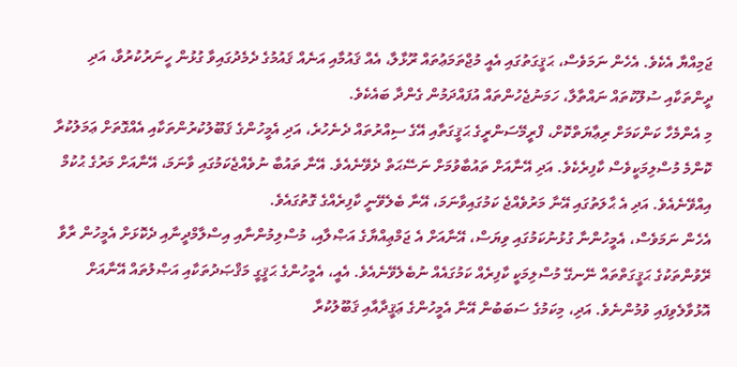ޖަމިއްޔާ އެކެވެ. އެހެން ނަމަވެސް، ޙަޤީގަތުގައި އެއީ މުޖްތަމަޢުތައް ރޫޅާލާ، އެއް ޤައުމާއި އަނެއް ޤައުމުގެ ދެމެދުގައިވާ ގުޅުން ހީނަރުކުރުވާ، އަދި ދީންތަކާއި ސުލޫކުތައް ނައްތާލާ، ހަމަނުޖެހުންތައް އުފައްދަމުން ގެންދާ ބައެކެވެ.
މި އެންމެހާ ކަންކަމަށް ރިޢާޔަތްކޮށް، ފްރީމޭސަންރީގެ ޙަޤީގަތާއި އޭގެ ސިއްރުތައް ދެނެހުރެ، އަދި އެމީހުންގެ ޤަބޫލުކުރުންތަކާއި އެއްގޮތަށް ޢަމަލުކުރާ ކޮންމެ މުސްލިމަކީވެސް ކާފިރެކެވެ. އަދި އޭނާއަށް ތައުބާވުމަށް ނަސޭޙަތް ދެވޭނެއެވެ. އޭނާ ތައުބާ ނުވެއްޖެކަމުގައި ވާނަމަ، އޭނާއަށް މަރުގެ ޙުކުމް އިއްވޭނެއެވެ. އަދި އެ ޙާލަތުގައި އޭނާ މަރުވެއްޖެ ކަމުގައިވާނަމަ، އޭނާ ބެލެވޭނީ ކާފިރެއްގެ ގޮތުގައެވެ.
އެހެން ނަމަވެސް، އެމީހުންނާ ގުޅުނުކަމުގައި ވިޔަސް، އޭނާއަށް އެ ޖަމްޢިއްޔާގެ އަޞްލާއި، މުސްލިމުންނާއި އިސްލާމްދީނާއި ދެކޮޅަށް އެމީހުން ރާވާ ރޭވުންތަކުގެ ޙަޤީގަތްތައް ނޭނގޭ މުސްލިމަކީ ކާފިރެއް ކަމުގައެއް ނުބެލެވޭނެއެވެ. އެއީ، އެމީހުންގެ ޙަޤީގީ މަޤްޞަދުތަކާއި އަޞްލުތައް އޭނާއަށް އޮޅުވާލެވިފައި ވުމުންނެވެ. އަދި، މިކަމުގެ ސަބަބުން އޭނާ އެމީހުންގެ ޢަޤީދާއާއި ޤަބޫލުކުރާ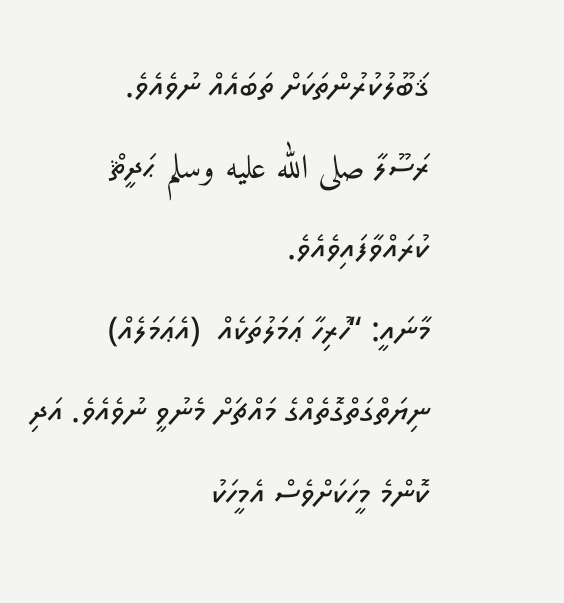ޤަބޫލުކުރުންތަކަށް ތަބައެއް ނުވެއެވެ.
ރަސޫލާ صلى الله عليه وسلم ޙަދީޘް ކުރައްވާފައިވެއެވެ.
މާނައީ: “ހުރިހާ ޢަމަލުތަކެއް  (އެޢަމަލެއް) ނިޔަތްގަތްގޮތެއްގެ މައްޗަށް މެނުވީ ނުވެއެވެ. އަދި ކޮންމެ މީހަކަށްވެސް އެމީހަކު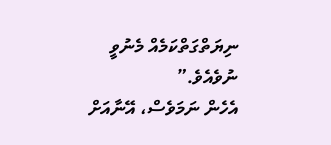ނިޔަތްގަތްކަމެއް މެނުވީ ނުވެއެވެ.”
އެހެން ނަމަވެސް، އޭނާއަށް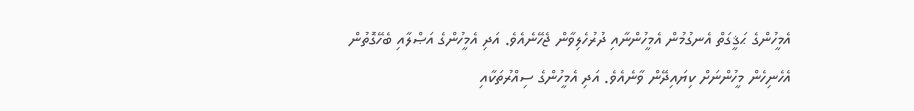އެމީހުންގެ ޙަޤީގަތް އެނގުމުން އެމީހުންނާއި ދުރުހެލިވާން ޖެހޭނެއެވެ. އަދި އެމީހުންގެ އަޞްލާއި ބެހޭގޮތުން އެހެނިހެން މީހުންނަށް ކިޔައިދޭން ވާނެއެވެ. އަދި އެމީހުންގެ ސިއްރުތަކާއި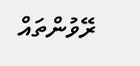ރޭވުންތައް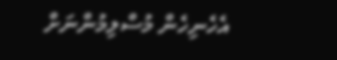އެހެނިހެން މުސްލިމުންނަށް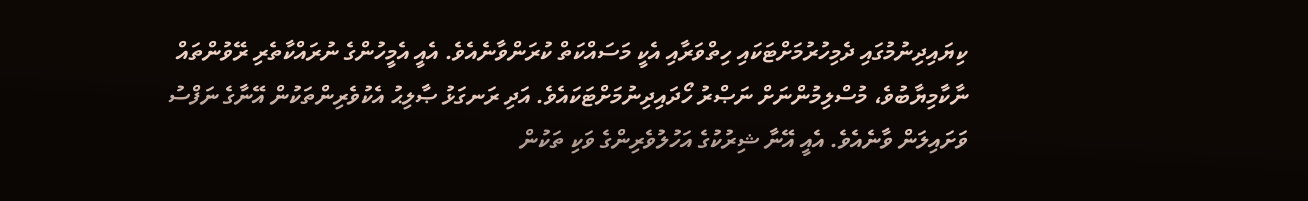ކިޔައިދިނުމުގައި ދެމިހުރުމަށްޓަކައި ހިތްވަރާއި އެކީ މަސައްކަތް ކުރަންވާނެއެވެ. އެއީ އެމީހުންގެ ނުރައްކާތެރި ރޭވުންތައް ނާކާމިޔާބުވެ، މުސްލިމުންނަށް ނަޞްރު ހޯދައިދިނުމަށްޓަކައެވެ. އަދި ރަނގަޅު ޞާލިޙު އެކުވެރިންތަކުން އޭނާގެ ނަފްސު ވަށައިލަން ވާނެއެވެ. އެއީ އޭނާ ޝިރުކުގެ އަހުލުވެރިންގެ ވަކި ތަކުން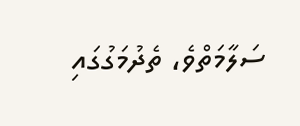ސަލާމަތްވެ، ތެދުމަގުގައި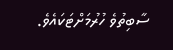ސާބިތުވެ ހުރުމަށްޓަކައެވެ.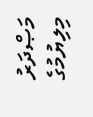މަޞްދަރު
މިލިޔުމުގެ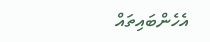އެހެންބައިތައް